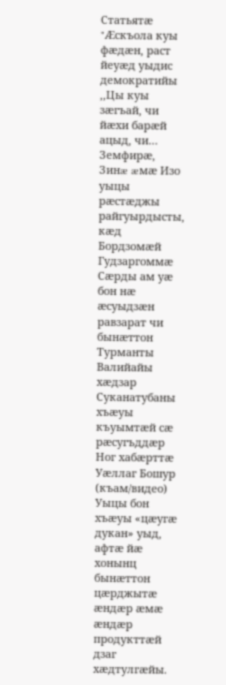Статьятæ
"Æскъола куы фæдæн, раст йеуæд уыдис демократийы
,,Цы куы зæгъай, чи йæхи барæй ацыд, чи…
Земфирæ, Зинæ æмæ Изо уыцы рæстæджы райгуырдысты, кæд Бордзомæй
Гудзаргоммæ
Сæрды ам уæ бон нæ æсуыдзæн равзарат чи бынæттон
Турманты Валийайы хæдзар Суканатубаны хъæуы къуымтæй сæ рæсугъддæр
Ног хабæрттæ
Уæллаг Бошур (къам/видео)
Уыцы бон хъæуы «цæугæ дукан» уыд, афтæ йæ хонынц бынæттон цæрджытæ
æндæр æмæ æндæр продукттæй дзаг хæдтулгæйы.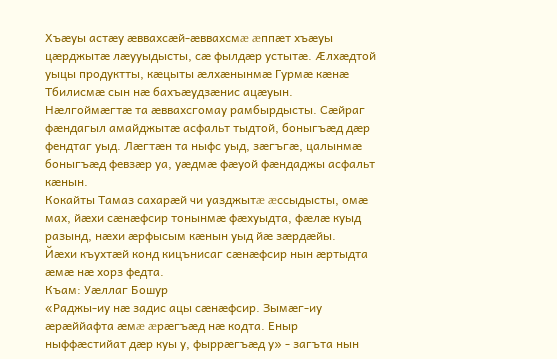Хъæуы астæу æввахсæй-æввахсмæ æппæт хъæуы цæрджытæ лæууыдысты, сæ фылдæр устытæ. Æлхæдтой уыцы продуктты, кæцыты æлхæнынмæ Гурмæ кæнæ Тбилисмæ сын нæ бахъæудзæнис ацæуын.
Нæлгоймæгтæ та æввахсгомау рамбырдысты. Сæйраг фæндагыл амайджытæ асфальт тыдтой, боныгъæд дæр фендтаг уыд. Лæгтæн та ныфс уыд, зæгъгæ, цалынмæ боныгъæд февзæр уа, уæдмæ фæуой фæндаджы асфальт кæнын.
Кокайты Тамаз сахарæй чи уазджытæ æссыдысты, омæ мах, йæхи сæнæфсир тонынмæ фæхуыдта, фæлæ куыд разынд, нæхи æрфысым кæнын уыд йæ зæрдæйы.
Йæхи къухтæй конд кицънисаг сæнæфсир нын æртыдта æмæ нæ хорз федта.
Къам: Уæллаг Бошур
«Раджы-иу нæ задис ацы сæнæфсир. Зымæг-иу æрæййафта æмæ æрæгъæд нæ кодта. Еныр ныффæстийат дæр куы у, фыррæгъæд у» - загъта нын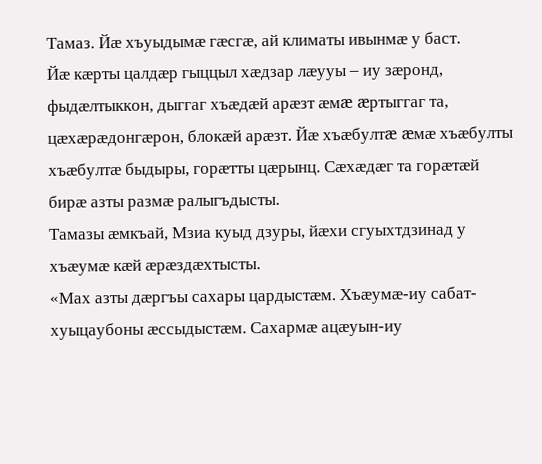Тамаз. Йæ хъуыдымæ гæсгæ, ай климаты ивынмæ у баст.
Йæ кæрты цалдæр гыццыл хæдзар лæууы – иу зæронд, фыдæлтыккон, дыггаг хъæдæй арæзт æмæ æртыггаг та, цæхæрæдонгæрон, блокæй арæзт. Йæ хъæбултæ æмæ хъæбулты хъæбултæ быдыры, горæтты цæрынц. Сæхæдæг та горæтæй бирæ азты размæ ралыгъдысты.
Тамазы æмкъай, Мзиа куыд дзуры, йæхи сгуыхтдзинад у хъæумæ кæй æрæздæхтысты.
«Мах азты дæргъы сахары цардыстæм. Хъæумæ-иу сабат-хуыцаубоны æссыдыстæм. Сахармæ ацæуын-иу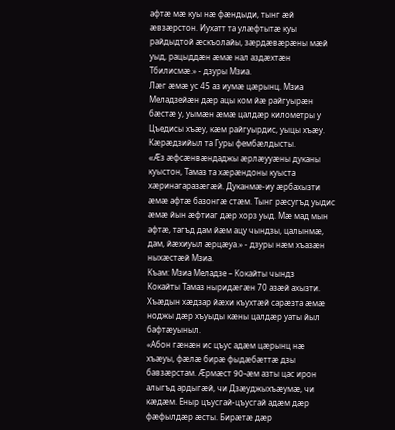афтæ мæ куы нæ фæндыди, тынг æй æвзæрстон. Иухатт та улæфтытæ куы райдыдтой æскъолайы, зæрдæвæрæны мæй уыд, рацыддæн æмæ нал аздæхтæн Тбилисмæ.» - дзуры Мзиа.
Лæг æмæ ус 45 аз иумæ цæрынц. Мзиа Меладзейæн дæр ацы ком йæ райгуырæн бæстæ у, уымæн æмæ цалдæр километры у Цъедисы хъæу, кæм райгуырдис, уыцы хъæу. Кæрæдзийыл та Гуры фембæлдысты.
«Æз æфсæнвæндаджы æрлæууæны дуканы куыстон, Тамаз та хæрæндоны куыста хæринагаразæгæй. Дуканмæ-иу æрбахызти æмæ афтæ базонгæ стæм. Тынг рæсугъд уыдис æмæ йын æфтиаг дæр хорз уыд. Мæ мад мын афтæ, тагъд дам йæм ацу чындзы, цалынмæ, дам, йæхиуыл æрцæуа.» - дзуры нæм хъазæн ныхæстæй Мзиа.
Къам: Мзиа Меладзе – Кокайты чындз
Кокайты Тамаз ныридæгæн 70 азæй ахызти. Хъæдын хæдзар йæхи къухтæй сарæзта æмæ ноджы дæр хъуыды кæны цалдæр уаты йыл бафтæуыныл.
«Абон гæнæн ис цъус адæм цæрынц нæ хъæуы, фæлæ бирæ фыдæбæттæ дзы бавзæрстам. Æрмæст 90-æм азты цас ирон алыгъд ардыгæй, чи Дзæуджыхъæумæ, чи кæдæм. Еныр цъусгай-цъусгай адæм дæр фæфылдæр æсты. Бирæтæ дæр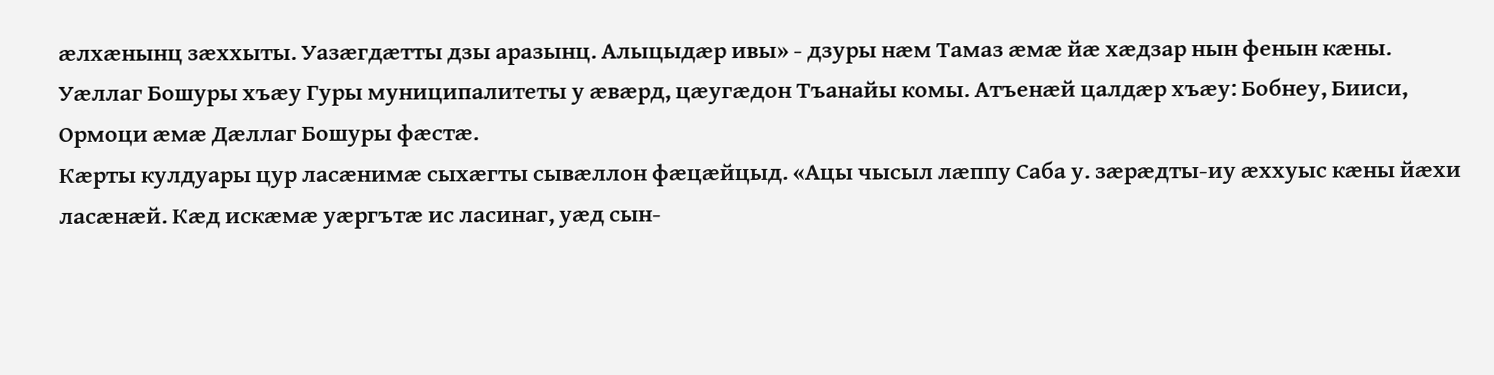æлхæнынц зæххыты. Уазæгдæтты дзы аразынц. Алыцыдæр ивы» - дзуры нæм Тамаз æмæ йæ хæдзар нын фенын кæны.
Уæллаг Бошуры хъæу Гуры муниципалитеты у æвæрд, цæугæдон Тъанайы комы. Атъенæй цалдæр хъæу: Бобнеу, Бииси, Ормоци æмæ Дæллаг Бошуры фæстæ.
Кæрты кулдуары цур ласæнимæ сыхæгты сывæллон фæцæйцыд. «Ацы чысыл лæппу Саба у. зæрæдты-иу æххуыс кæны йæхи ласæнæй. Кæд искæмæ уæргътæ ис ласинаг, уæд сын-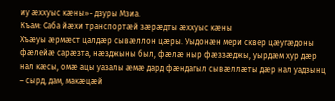иу æххуыс кæны»- дзуры Мзиа.
Къам: Саба йæхи транспортæй зæрæдты æххуыс кæны
Хъæуы æрмæст цалдæр сывæллон цæры. Уыдонæн мери сквер цæугæдоны фæлейæ сарæзта, нæзджыны был, фæлæ ныр фæззæджы, уырдæм хур дæр нал кæсы, омæ ацы уазалы æмæ дард фæндагыл сывæллæты дæр нал уадзынц – сырд, дам, макæцæй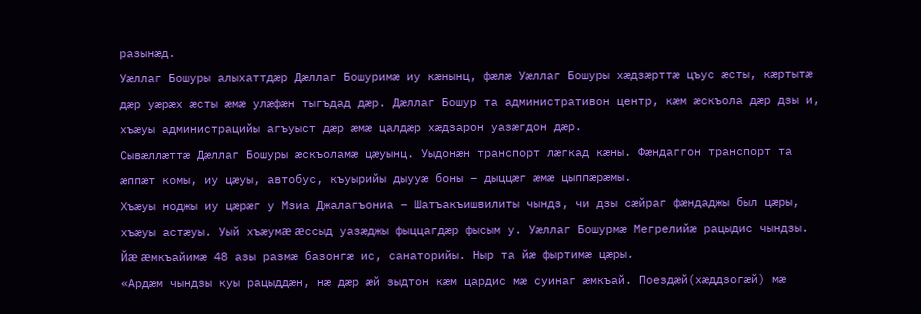разынæд.
Уæллаг Бошуры алыхаттдæр Дæллаг Бошуримæ иу кæнынц, фæлæ Уæллаг Бошуры хæдзæрттæ цъус æсты, кæртытæ дæр уæрæх æсты æмæ улæфæн тыгъдад дæр. Дæллаг Бошур та административон центр, кæм æскъола дæр дзы и, хъæуы администрацийы агъуыст дæр æмæ цалдæр хæдзарон уазæгдон дæр.
Сывæллæттæ Дæллаг Бошуры æскъоламæ цæуынц. Уыдонæн транспорт лæгкад кæны. Фæндаггон транспорт та æппæт комы, иу цæуы, автобус, къуырийы дыууæ боны – дыццæг æмæ цыппæрæмы.
Хъæуы ноджы иу цæрæг у Мзиа Джалагъониа – Шатъакъишвилиты чындз, чи дзы сæйраг фæндаджы был цæры, хъæуы астæуы. Уый хъæумæ æссыд уазæджы фыццагдæр фысым у. Уæллаг Бошурмæ Мегрелийæ рацыдис чындзы. Йæ æмкъайимæ 48 азы размæ базонгæ ис, санаторийы. Ныр та йæ фыртимæ цæры.
«Ардæм чындзы куы рацыддæн, нæ дæр æй зыдтон кæм цардис мæ суинаг æмкъай. Поездæй(хæддзогæй) мæ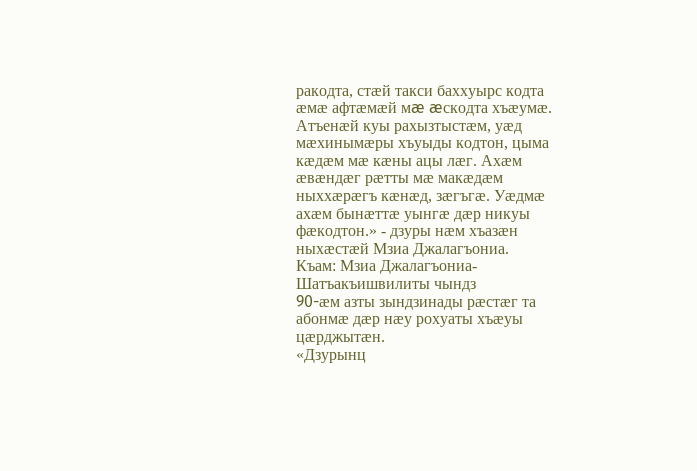ракодта, стæй такси баххуырс кодта æмæ афтæмæй мæ æскодта хъæумæ. Атъенæй куы рахызтыстæм, уæд мæхинымæры хъуыды кодтон, цыма кæдæм мæ кæны ацы лæг. Ахæм æвæндæг рæтты мæ макæдæм ныххæрæгъ кæнæд, зæгъгæ. Уæдмæ ахæм бынæттæ уынгæ дæр никуы фæкодтон.» - дзуры нæм хъазæн ныхæстæй Мзиа Джалагъониа.
Къам: Мзиа Джалагъониа-Шатъакъишвилиты чындз
90-æм азты зындзинады рæстæг та абонмæ дæр нæу рохуаты хъæуы цæрджытæн.
«Дзурынц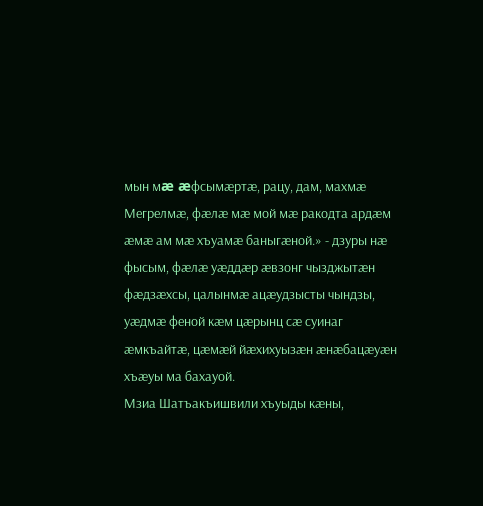мын мæ æфсымæртæ, рацу, дам, махмæ Мегрелмæ, фæлæ мæ мой мæ ракодта ардæм æмæ ам мæ хъуамæ баныгæной.» - дзуры нæ фысым, фæлæ уæддæр æвзонг чызджытæн фæдзæхсы, цалынмæ ацæудзысты чындзы, уæдмæ феной кæм цæрынц сæ суинаг æмкъайтæ, цæмæй йæхихуызæн æнæбацæуæн хъæуы ма бахауой.
Мзиа Шатъакъишвили хъуыды кæны,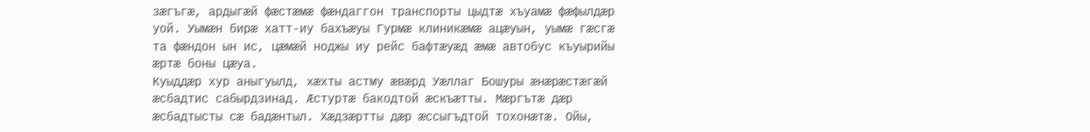зæгъгæ, ардыгæй фæстæмæ фæндаггон транспорты цыдтæ хъуамæ фæфылдæр уой. Уымæн бирæ хатт-иу бахъæуы Гурмæ клиникæмæ ацæуын, уымæ гæсгæ та фæндон ын ис, цæмæй ноджы иу рейс бафтæуæд æмæ автобус къуырийы æртæ боны цæуа.
Куыддæр хур аныгуылд, хæхты астму æвæрд Уæллаг Бошуры æнæрæстæгæй æсбадтис сабырдзинад. Æстуртæ бакодтой æскъæтты. Мæргътæ дæр æсбадтысты сæ бадæнтыл. Хæдзæртты дæр æссыгъдтой тохонæтæ. Ойы,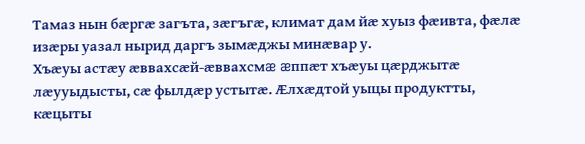Тамаз нын бæргæ загъта, зæгъгæ, климат дам йæ хуыз фæивта, фæлæ изæры уазал нырид даргъ зымæджы минæвар у.
Хъæуы астæу æввахсæй-æввахсмæ æппæт хъæуы цæрджытæ лæууыдысты, сæ фылдæр устытæ. Æлхæдтой уыцы продуктты, кæцыты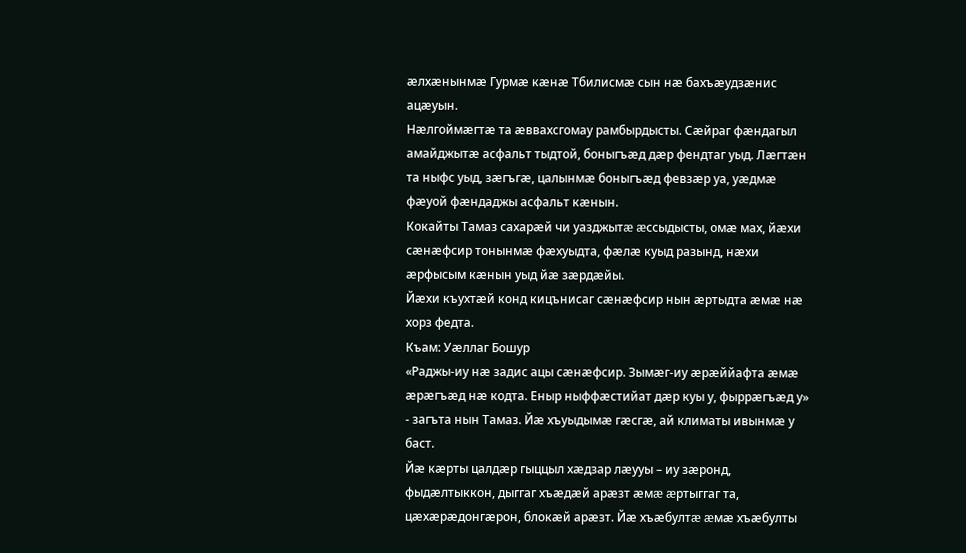æлхæнынмæ Гурмæ кæнæ Тбилисмæ сын нæ бахъæудзæнис ацæуын.
Нæлгоймæгтæ та æввахсгомау рамбырдысты. Сæйраг фæндагыл амайджытæ асфальт тыдтой, боныгъæд дæр фендтаг уыд. Лæгтæн та ныфс уыд, зæгъгæ, цалынмæ боныгъæд февзæр уа, уæдмæ фæуой фæндаджы асфальт кæнын.
Кокайты Тамаз сахарæй чи уазджытæ æссыдысты, омæ мах, йæхи сæнæфсир тонынмæ фæхуыдта, фæлæ куыд разынд, нæхи æрфысым кæнын уыд йæ зæрдæйы.
Йæхи къухтæй конд кицънисаг сæнæфсир нын æртыдта æмæ нæ хорз федта.
Къам: Уæллаг Бошур
«Раджы-иу нæ задис ацы сæнæфсир. Зымæг-иу æрæййафта æмæ æрæгъæд нæ кодта. Еныр ныффæстийат дæр куы у, фыррæгъæд у» - загъта нын Тамаз. Йæ хъуыдымæ гæсгæ, ай климаты ивынмæ у баст.
Йæ кæрты цалдæр гыццыл хæдзар лæууы – иу зæронд, фыдæлтыккон, дыггаг хъæдæй арæзт æмæ æртыггаг та, цæхæрæдонгæрон, блокæй арæзт. Йæ хъæбултæ æмæ хъæбулты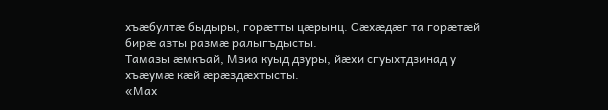хъæбултæ быдыры, горæтты цæрынц. Сæхæдæг та горæтæй бирæ азты размæ ралыгъдысты.
Тамазы æмкъай, Мзиа куыд дзуры, йæхи сгуыхтдзинад у хъæумæ кæй æрæздæхтысты.
«Мах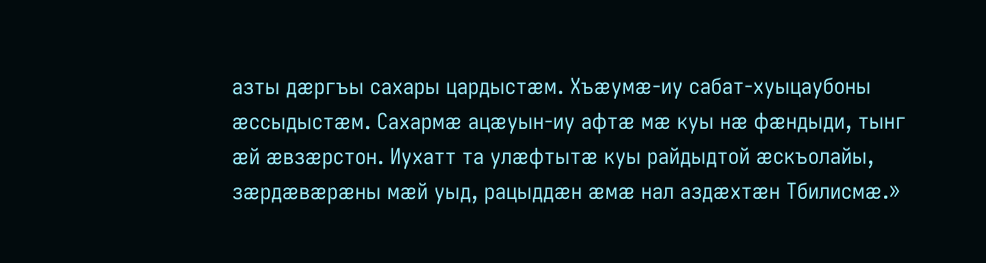азты дæргъы сахары цардыстæм. Хъæумæ-иу сабат-хуыцаубоны æссыдыстæм. Сахармæ ацæуын-иу афтæ мæ куы нæ фæндыди, тынг æй æвзæрстон. Иухатт та улæфтытæ куы райдыдтой æскъолайы, зæрдæвæрæны мæй уыд, рацыддæн æмæ нал аздæхтæн Тбилисмæ.»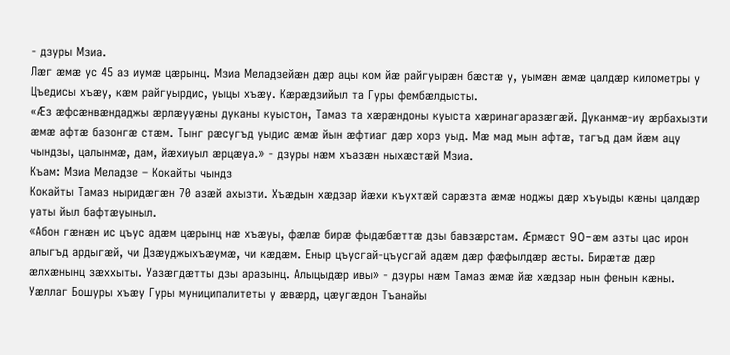- дзуры Мзиа.
Лæг æмæ ус 45 аз иумæ цæрынц. Мзиа Меладзейæн дæр ацы ком йæ райгуырæн бæстæ у, уымæн æмæ цалдæр километры у Цъедисы хъæу, кæм райгуырдис, уыцы хъæу. Кæрæдзийыл та Гуры фембæлдысты.
«Æз æфсæнвæндаджы æрлæууæны дуканы куыстон, Тамаз та хæрæндоны куыста хæринагаразæгæй. Дуканмæ-иу æрбахызти æмæ афтæ базонгæ стæм. Тынг рæсугъд уыдис æмæ йын æфтиаг дæр хорз уыд. Мæ мад мын афтæ, тагъд дам йæм ацу чындзы, цалынмæ, дам, йæхиуыл æрцæуа.» - дзуры нæм хъазæн ныхæстæй Мзиа.
Къам: Мзиа Меладзе – Кокайты чындз
Кокайты Тамаз ныридæгæн 70 азæй ахызти. Хъæдын хæдзар йæхи къухтæй сарæзта æмæ ноджы дæр хъуыды кæны цалдæр уаты йыл бафтæуыныл.
«Абон гæнæн ис цъус адæм цæрынц нæ хъæуы, фæлæ бирæ фыдæбæттæ дзы бавзæрстам. Æрмæст 90-æм азты цас ирон алыгъд ардыгæй, чи Дзæуджыхъæумæ, чи кæдæм. Еныр цъусгай-цъусгай адæм дæр фæфылдæр æсты. Бирæтæ дæр æлхæнынц зæххыты. Уазæгдæтты дзы аразынц. Алыцыдæр ивы» - дзуры нæм Тамаз æмæ йæ хæдзар нын фенын кæны.
Уæллаг Бошуры хъæу Гуры муниципалитеты у æвæрд, цæугæдон Тъанайы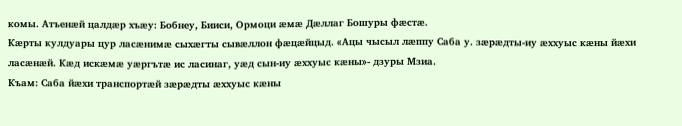комы. Атъенæй цалдæр хъæу: Бобнеу, Бииси, Ормоци æмæ Дæллаг Бошуры фæстæ.
Кæрты кулдуары цур ласæнимæ сыхæгты сывæллон фæцæйцыд. «Ацы чысыл лæппу Саба у. зæрæдты-иу æххуыс кæны йæхи ласæнæй. Кæд искæмæ уæргътæ ис ласинаг, уæд сын-иу æххуыс кæны»- дзуры Мзиа.
Къам: Саба йæхи транспортæй зæрæдты æххуыс кæны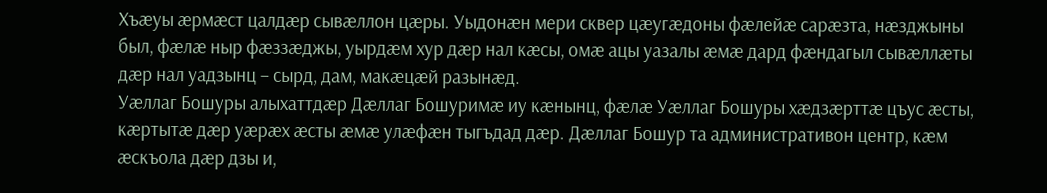Хъæуы æрмæст цалдæр сывæллон цæры. Уыдонæн мери сквер цæугæдоны фæлейæ сарæзта, нæзджыны был, фæлæ ныр фæззæджы, уырдæм хур дæр нал кæсы, омæ ацы уазалы æмæ дард фæндагыл сывæллæты дæр нал уадзынц – сырд, дам, макæцæй разынæд.
Уæллаг Бошуры алыхаттдæр Дæллаг Бошуримæ иу кæнынц, фæлæ Уæллаг Бошуры хæдзæрттæ цъус æсты, кæртытæ дæр уæрæх æсты æмæ улæфæн тыгъдад дæр. Дæллаг Бошур та административон центр, кæм æскъола дæр дзы и,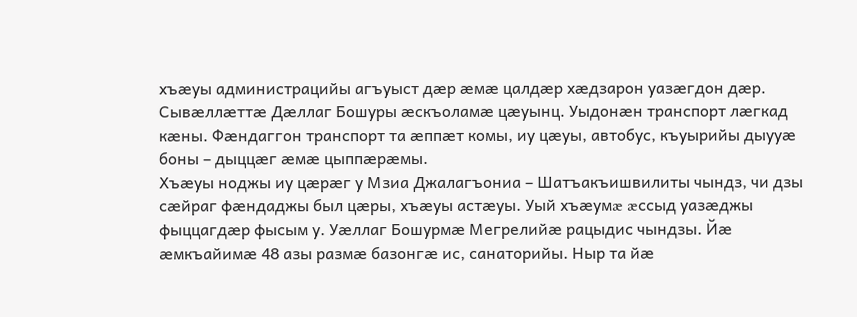хъæуы администрацийы агъуыст дæр æмæ цалдæр хæдзарон уазæгдон дæр.
Сывæллæттæ Дæллаг Бошуры æскъоламæ цæуынц. Уыдонæн транспорт лæгкад кæны. Фæндаггон транспорт та æппæт комы, иу цæуы, автобус, къуырийы дыууæ боны – дыццæг æмæ цыппæрæмы.
Хъæуы ноджы иу цæрæг у Мзиа Джалагъониа – Шатъакъишвилиты чындз, чи дзы сæйраг фæндаджы был цæры, хъæуы астæуы. Уый хъæумæ æссыд уазæджы фыццагдæр фысым у. Уæллаг Бошурмæ Мегрелийæ рацыдис чындзы. Йæ æмкъайимæ 48 азы размæ базонгæ ис, санаторийы. Ныр та йæ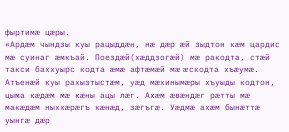фыртимæ цæры.
«Ардæм чындзы куы рацыддæн, нæ дæр æй зыдтон кæм цардис мæ суинаг æмкъай. Поездæй(хæддзогæй) мæ ракодта, стæй такси баххуырс кодта æмæ афтæмæй мæ æскодта хъæумæ. Атъенæй куы рахызтыстæм, уæд мæхинымæры хъуыды кодтон, цыма кæдæм мæ кæны ацы лæг. Ахæм æвæндæг рæтты мæ макæдæм ныххæрæгъ кæнæд, зæгъгæ. Уæдмæ ахæм бынæттæ уынгæ дæр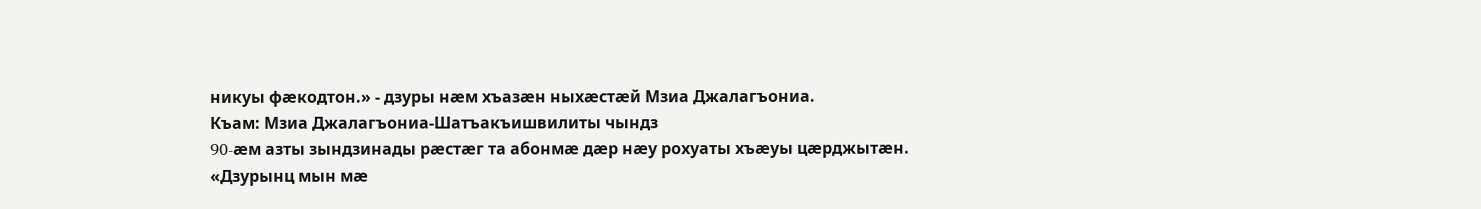никуы фæкодтон.» - дзуры нæм хъазæн ныхæстæй Мзиа Джалагъониа.
Къам: Мзиа Джалагъониа-Шатъакъишвилиты чындз
90-æм азты зындзинады рæстæг та абонмæ дæр нæу рохуаты хъæуы цæрджытæн.
«Дзурынц мын мæ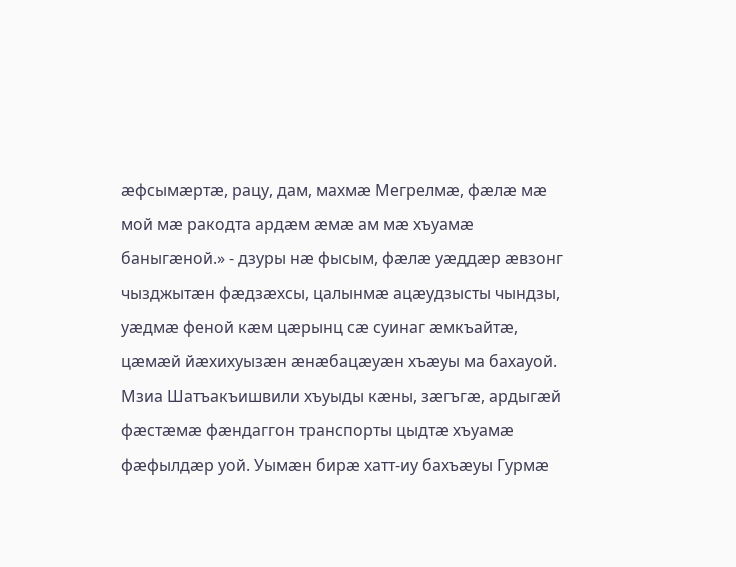æфсымæртæ, рацу, дам, махмæ Мегрелмæ, фæлæ мæ мой мæ ракодта ардæм æмæ ам мæ хъуамæ баныгæной.» - дзуры нæ фысым, фæлæ уæддæр æвзонг чызджытæн фæдзæхсы, цалынмæ ацæудзысты чындзы, уæдмæ феной кæм цæрынц сæ суинаг æмкъайтæ, цæмæй йæхихуызæн æнæбацæуæн хъæуы ма бахауой.
Мзиа Шатъакъишвили хъуыды кæны, зæгъгæ, ардыгæй фæстæмæ фæндаггон транспорты цыдтæ хъуамæ фæфылдæр уой. Уымæн бирæ хатт-иу бахъæуы Гурмæ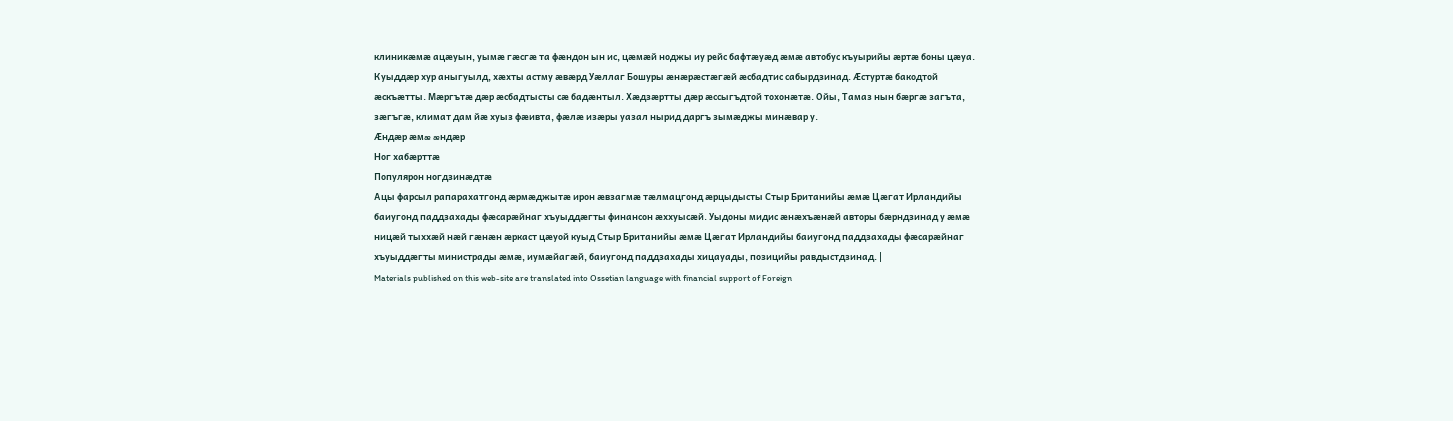клиникæмæ ацæуын, уымæ гæсгæ та фæндон ын ис, цæмæй ноджы иу рейс бафтæуæд æмæ автобус къуырийы æртæ боны цæуа.
Куыддæр хур аныгуылд, хæхты астму æвæрд Уæллаг Бошуры æнæрæстæгæй æсбадтис сабырдзинад. Æстуртæ бакодтой æскъæтты. Мæргътæ дæр æсбадтысты сæ бадæнтыл. Хæдзæртты дæр æссыгъдтой тохонæтæ. Ойы, Тамаз нын бæргæ загъта, зæгъгæ, климат дам йæ хуыз фæивта, фæлæ изæры уазал нырид даргъ зымæджы минæвар у.
Æндæр æмæ æндæр
Ног хабæрттæ
Популярон ногдзинæдтæ
Ацы фарсыл рапарахатгонд æрмæджытæ ирон æвзагмæ тæлмацгонд æрцыдысты Стыр Британийы æмæ Цæгат Ирландийы баиугонд паддзахады фæсарæйнаг хъуыддæгты финансон æххуысæй. Уыдоны мидис æнæхъæнæй авторы бæрндзинад у æмæ ницæй тыххæй нæй гæнæн æркаст цæуой куыд Стыр Британийы æмæ Цæгат Ирландийы баиугонд паддзахады фæсарæйнаг хъуыддæгты министрады æмæ, иумæйагæй, баиугонд паддзахады хицауады, позицийы равдыстдзинад. |
Materials published on this web-site are translated into Ossetian language with financial support of Foreign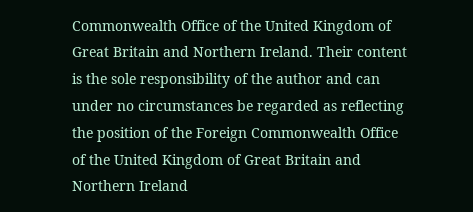Commonwealth Office of the United Kingdom of Great Britain and Northern Ireland. Their content is the sole responsibility of the author and can under no circumstances be regarded as reflecting the position of the Foreign Commonwealth Office of the United Kingdom of Great Britain and Northern Ireland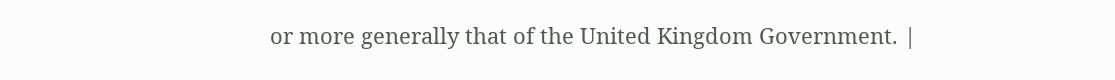or more generally that of the United Kingdom Government. |